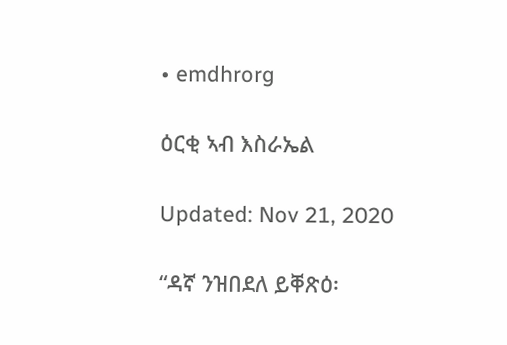• emdhrorg

ዕርቂ ኣብ እስራኤል

Updated: Nov 21, 2020

“ዳኛ ንዝበደለ ይቐጽዕ፡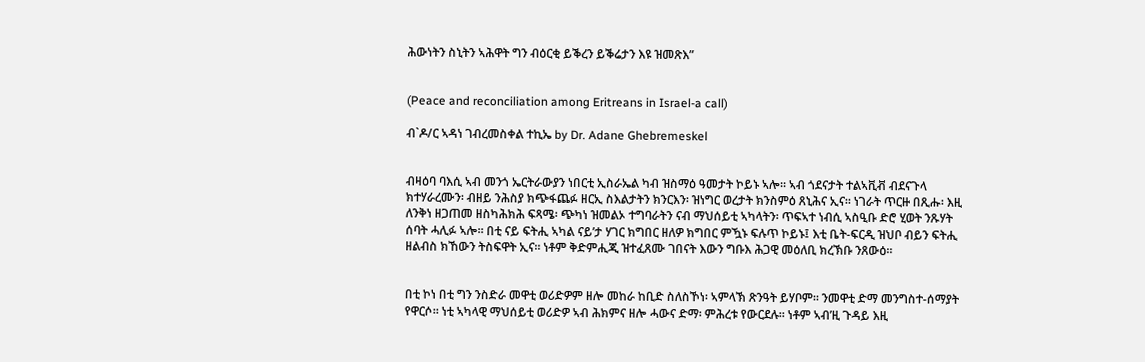ሕውነትን ስኒትን ኣሕዋት ግን ብዕርቂ ይቕረን ይቕሬታን እዩ ዝመጽእ”


(Peace and reconciliation among Eritreans in Israel-a call)

ብ`ዶ/ር ኣዳነ ገብረመስቀል ተኪኤ by Dr. Adane Ghebremeskel


ብዛዕባ ባእሲ ኣብ መንጎ ኤርትራውያን ነበርቲ ኢስራኤል ካብ ዝስማዕ ዓመታት ኮይኑ ኣሎ። ኣብ ጎደናታት ተልኣቪቭ ብደናጉላ ክተሃራረሙን፡ ብዘይ ንሕስያ ክጭፋጨፉ ዘርኢ ስእልታትን ክንርእን፡ ዝነግር ወረታት ክንስምዕ ጸኒሕና ኢና። ነገራት ጥርዙ በጺሑ፡ እዚ ለንቅነ ዘጋጠመ ዘስካሕክሕ ፍጻሜ፡ ጭካነ ዝመልኦ ተግባራትን ናብ ማህሰይቲ ኣካላትን፡ ጥፍኣተ ነብሲ ኣስዒቡ ድሮ ሂወት ንጹሃት ሰባት ሓሊፉ ኣሎ። በቲ ናይ ፍትሒ ኣካል ናይ’ታ ሃገር ክግበር ዘለዎ ክግበር ምዃኑ ፍሉጥ ኮይኑ፤ እቲ ቤት-ፍርዲ ዝህቦ ብይን ፍትሒ ዘልብስ ክኸውን ትስፍዋት ኢና። ነቶም ቅድምሒጂ ዝተፈጸሙ ገበናት እውን ግቡእ ሕጋዊ መዕለቢ ክረኽቡ ንጸውዕ።


በቲ ኮነ በቲ ግን ንስድራ መዋቲ ወሪድዎም ዘሎ መከራ ከቢድ ስለስኾነ፡ ኣምላኽ ጽንዓት ይሃቦም። ንመዋቲ ድማ መንግስተ-ሰማያት የዋርሶ። ነቲ ኣካላዊ ማህሰይቲ ወሪድዎ ኣብ ሕክምና ዘሎ ሓውና ድማ፡ ምሕረቱ የውርደሉ። ነቶም ኣብ’ዚ ጉዳይ እዚ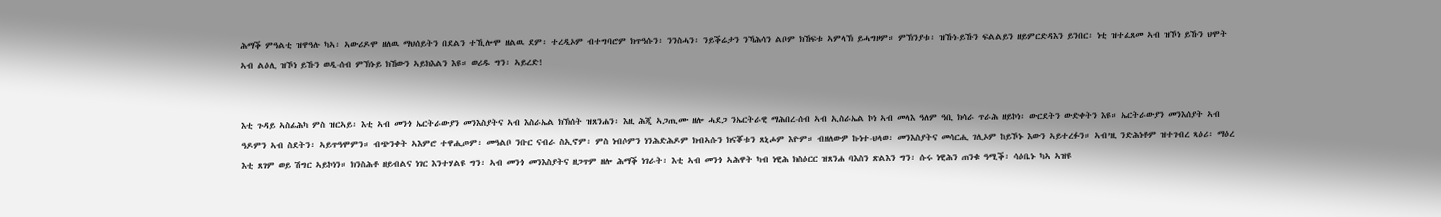ሕማቕ ምዓልቲ ዝዋዓሉ ካኣ፡ ኣውሪዶሞ ዘለዉ ማህሰይትን በደልን ተኺሎሞ ዘልዉ ደም፡ ተረዲኦም ብተግባሮም ክጥዓሱን፡ ንንስሓን፡ ንይቕሬታን ንኻሕሳን ልቦም ክኸፍቱ ኣምላኽ ይሓግዞም። ምኽንያቱ፡ ዝኹነ-ይኹን ፍልልይን ዘይምርድዳእን ይንበር፡ ነቲ ዝተፈጸመ ኣብ ዝኾነ ይኹን ህሞት ኣብ ልዕሊ ዝኾነ ይኹን ወዲ-ሰብ ምኽኑይ ክኸውን ኣይክእልን እዩ። ወሪዱ ግን፡ ኣይረድ!


እቲ ጉዳይ ኣስፊሕካ ምስ ዝርኣይ፡ እቲ ኣብ መንጎ ኤርትራውያን መንእስያትና ኣብ እስራኤል ክኽሰት ዝጸንሐን፡ እዚ ሕጂ ኣጋጢሙ ዘሎ ሓደጋ ንኤርትራዊ ማሕበረ-ሰብ ኣብ ኢስራኤል ኮነ ኣብ መላእ ዓለም ዓቢ ክሳራ ጥራሕ ዘይኮነ፡ ውርደትን ውድቀትን እዩ። ኤርትራውያን መንእሰያት ኣብ ዓዶምን ኣብ ስደትን፡ ኣይጥዓሞምን። ብጭንቀት ኣእምሮ ተዋሒጦም፡ መዓልቦ ንቡር ናብራ ስኢኖም፡ ምስ ነብሶምን ነንሕድሕዶም ክብኣሱን ክናቖቱን ጸኒሖም እዮም። ብዘለውዎ ኩነተ-ህላወ፡ መንእስያትና መሳርሒ ገሊኦም ከይኾኑ እውን ኣይተረፉን። ኣብ’ዚ ንድሕነቶም ዝተገብረ ጻዕሪ፡ ማዕረ እቲ ጸገም ወይ ሽግር ኣይኮነን። ክንስሕቶ ዘይብልና ነገር እንተሃልዩ ግን፡ ኣብ መንጎ መንእስያትና ዘጋጥም ዘሎ ሕማቕ ነገራት፡ እቲ ኣብ መንጎ ኣሕዋት ካብ ነዊሕ ክስዕርር ዝጸንሐ ባእስን ጽልእን ግን፡ ሱሩ ነዊሕን ጠንቁ ዓሚቕ፡ ሳዕቤኑ ካኣ ኣዝዩ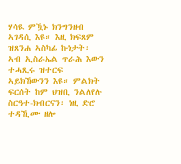ሃሳዪ ምዃኑ ክንግንዘብ ኣገዳሲ እዩ። እዚ ክፍጸም ዝጸንሐ ኣስካፊ ኩነታት፡ ኣብ ኢስራኤል ጥራሕ እውን ተሓጺሩ ዝተርፍ ኣይክኸውንን እዩ። ምልክት ፍርሰት ከም ህዝቢ ንልለየሉ ስርዓተ-ክብርናን፡ ነዚ ድሮ ተዳኺሙ ዘሎ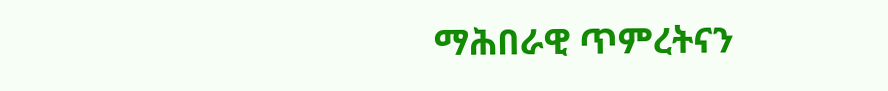ማሕበራዊ ጥምረትናን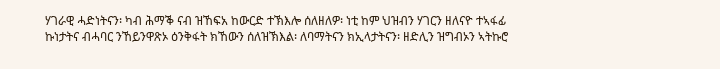ሃገራዊ ሓድነትናን፡ ካብ ሕማቕ ናብ ዝኸፍአ ከውርድ ተኽእሎ ሰለዘለዎ፡ ነቲ ከም ህዝብን ሃገርን ዘለናዮ ተኣፋፊ ኩነታትና ብሓባር ንኸይንዋጽኦ ዕንቅፋት ክኸውን ሰለዝኽእል፡ ለባማትናን ክኢላታትናን፡ ዘድሊን ዝግብኦን ኣትኩሮ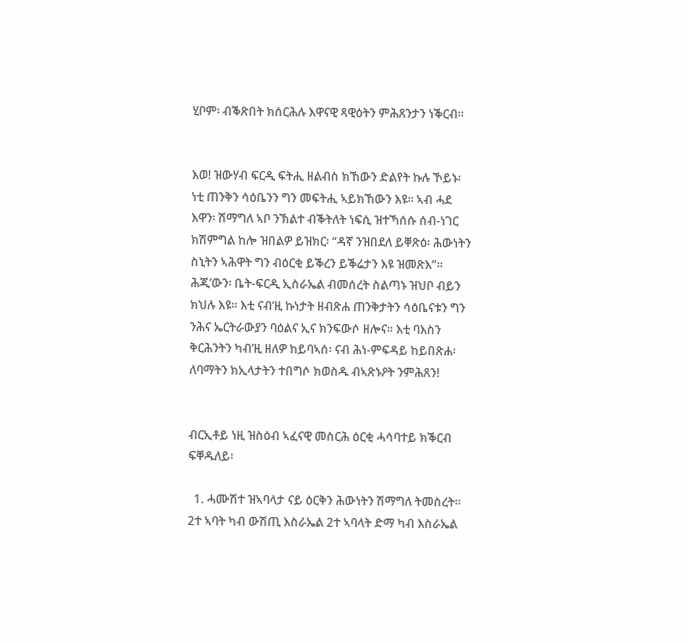ሂቦም፡ ብቕጽበት ክሰርሕሉ እዋናዊ ጻዊዕትን ምሕጸንታን ነቕርብ።


እወ! ዝውሃብ ፍርዲ ፍትሒ ዘልብስ ክኸውን ድልየት ኩሉ ኾይኑ፡ ነቲ ጠንቅን ሳዕቤንን ግን መፍትሒ ኣይክኸውን እዩ። ኣብ ሓደ እዋን፡ ሽማግለ ኣቦ ንኽልተ ብቕትለት ነፍሲ ዝተኻሰሱ ሰብ-ነገር ክሽምግል ከሎ ዝበልዎ ይዝክር፡ “ዳኛ ንዝበደለ ይቐጽዕ፡ ሕውነትን ስኒትን ኣሕዋት ግን ብዕርቂ ይቕረን ይቕሬታን እዩ ዝመጽእ”። ሕጂ’ውን፡ ቤት-ፍርዲ ኢስራኤል ብመሰረት ስልጣኑ ዝህቦ ብይን ክህሉ እዩ። እቲ ናብ’ዚ ኩነታት ዘብጽሐ ጠንቅታትን ሳዕቤናቱን ግን ንሕና ኤርትራውያን ባዕልና ኢና ክንፍውሶ ዘሎና። እቲ ባእስን ቅርሕንትን ካብ’ዚ ዘለዎ ከይባኣሰ፡ ናብ ሕነ-ምፍዳይ ከይበጽሐ፡ ለባማትን ክኢላታትን ተበግሶ ክወስዱ ብኣጽኑዖት ንምሕጸን!


ብርኢቶይ ነዚ ዝስዕብ ኣፈናዊ መስርሕ ዕርቂ ሓሳባተይ ክቕርብ ፍቐዱለይ፡

  1. ሓሙሽተ ዝኣባላታ ናይ ዕርቅን ሕውነትን ሽማግለ ትመስረት። 2ተ ኣባት ካብ ውሽጢ እስራኤል 2ተ ኣባላት ድማ ካብ እስራኤል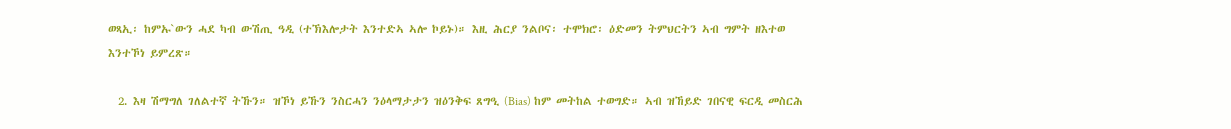ወጻኢ፡ ከምኡ`ውን ሓደ ካብ ውሽጢ ዓዲ (ተኽእሎታት እንተድኣ ኣሎ ኮይኑ)። እዚ ሕርያ ንልቦና፡ ተሞክሮ፡ ዕድመን ትምህርትን ኣብ ግምት ዘእተወ እንተኾነ ይምረጽ።

  2. እዛ ሽማግለ ገለልተኛ ትኹን። ዝኾነ ይኹን ንስርሓን ንዕላማታታን ዝዕንቅፍ ጸግዒ (Bias) ከም መትከል ተወግድ። ኣብ ዝኸይድ ገበናዊ ፍርዲ መስርሕ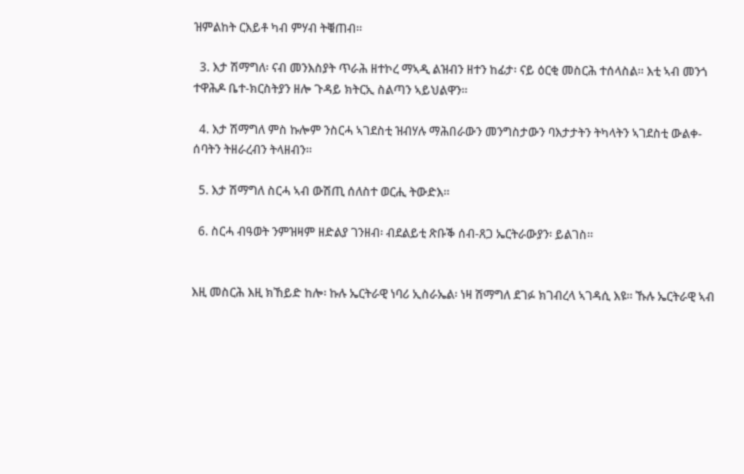ዝምልከት ርእይቶ ካብ ምሃብ ትቑጠብ።

  3. እታ ሽማግለ፡ ናብ መንእስያት ጥራሕ ዘተኮረ ማኣዲ ልዝብን ዘተን ከፊታ፡ ናይ ዕርቂ መስርሕ ተሰላስል። እቲ ኣብ መንጎ ተዋሕዶ ቤተ-ክርስትያን ዘሎ ጉዳይ ክትርኢ ስልጣን ኣይህልዋን።

  4. እታ ሽማግለ ምስ ኩሎም ንስርሓ ኣገደስቲ ዝብሃሉ ማሕበራውን መንግስታውን ባእታታትን ትካላትን ኣገደስቲ ውልቀ-ሰባትን ትዘራረብን ትላዘብን።

  5. እታ ሽማግለ ስርሓ ኣብ ውሽጢ ሰለስተ ወርሒ ትውድእ።

  6. ስርሓ ብዓወት ንምዝዛም ዘድልያ ገንዘብ፡ ብደልይቲ ጽቡቕ ሰብ-ጸጋ ኤርትራውያን፡ ይልገስ።


እዚ መስርሕ እዚ ክኸይድ ከሎ፡ ኩሉ ኤርትራዊ ነባሪ ኢስራኤል፡ ነዛ ሽማግለ ደገፉ ክገብረላ ኣገዳሲ እዩ። ኹሉ ኤርትራዊ ኣብ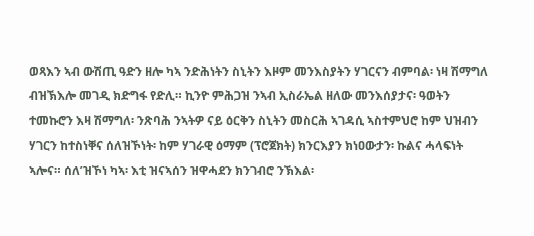ወጻእን ኣብ ውሽጢ ዓድን ዘሎ ካኣ ንድሕነትን ስኒትን እዞም መንእስያትን ሃገርናን ብምባል፡ ነዛ ሽማግለ ብዝኽእሎ መገዲ ክድግፋ የድሊ። ኪንዮ ምሕጋዝ ንኣብ ኢስራኤል ዘለው መንእሰያታና፡ ዓወትን ተመኩሮን እዛ ሽማግለ፡ ንጽባሕ ንኣትዎ ናይ ዕርቅን ስኒትን መስርሕ ኣገዳሲ ኣስተምህሮ ከም ህዝብን ሃገርን ከተስነቐና ሰለዝኾነት፡ ከም ሃገራዊ ዕማም (ፕሮጀክት) ክንርእያን ክነዐውታን፡ ኩልና ሓላፍነት ኣሎና። ሰለ’ዝኾነ ካኣ፡ እቲ ዝናኣሰን ዝዋሓደን ክንገብሮ ንኽእል፡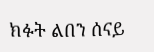ክፉት ልበን ሰናይ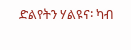ድልየትን ሃልዩና፡ ካብ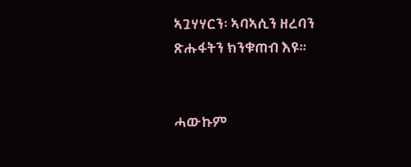ኣጓሃሃርን፡ ኣባኣሲን ዘረባን ጽሑፋትን ክንቁጠብ እዩ።


ሓውኩም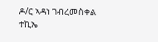ዶ/ር ኣዳነ ገብረመስቀል ተኪኤ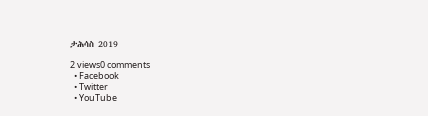ታሕሳስ 2019

2 views0 comments
  • Facebook
  • Twitter
  • YouTube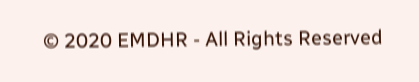© 2020 EMDHR - All Rights Reserved